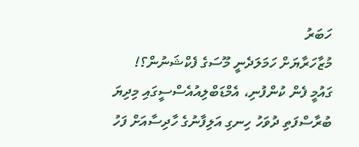ހަބަރު
މުޒާހަރާޔަށް ހަމަލަދެނީ މޫސަގެ ފެކްޝަނުން؟!
ގައުމީ ފެން ކުންފުނި، އެމްޑަބްލިއުއެސްސީގައި މިދިޔަ ބުރާސްފަތި ދުވަހު ހިނގި އަލިފާނުގެ ހާދިސާއަށް ފަހު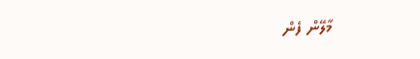މާލޭން ފެން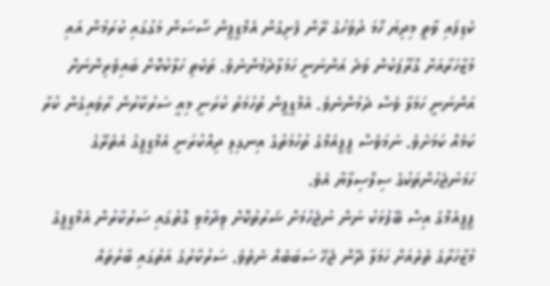ކެޑިފައި ވާތީ މިދިޔަ ހޯމަ ދުވަހުގެ ރޭން ފެށިގެން އެމްޑީޕީން ސޯސަން މަގުގައި ކުރަމުން އައި މުޒާހަރާއަށް ގްރޫޕަކުން ވަދެ އަންނަނީ ހަމަލާދެމުންނެވެ. ތަކެތި ހަލާކުކޮށް ބައިވެރިންނަށް އަންނަނީ ހަމަލާ ވެސް ދެމުންނެވެ. އެމްޑީޕީން ތުހުމަތު ކުރަނީ މިއީ ސަރުކާރުން ރާވައިގެން ކުރާ ކަމެއް ކަމަށެވެ. ނަމަވެސް ޕީޕީއެމްގެ ތުހުމަތުގެ އިނގިލި ދިއްކުރަނީ އެމްޑީޕީގެ އެތެރޭގެ ހަމަނުޖެހުންތަކުގެ ސިލްސިލާޔާ އެވެ.
ޕީޕީއެމްގެ އިސް ބޭފުޅަކު ނަން ނުޖެހުމަށް ޝަރުތުކޮށް ވިދާޅުވި ގޮތުގައި ސަރުކާރުން އެމްޑީޕީގެ މުޒާހަރާގެ ތެރެއަށް ހަމަލާ ދޭން ޖެހޭ ސަބަބެއް ނެތެވެ. ސަރުކާރުގެ އަތުގައި ބާރުތައް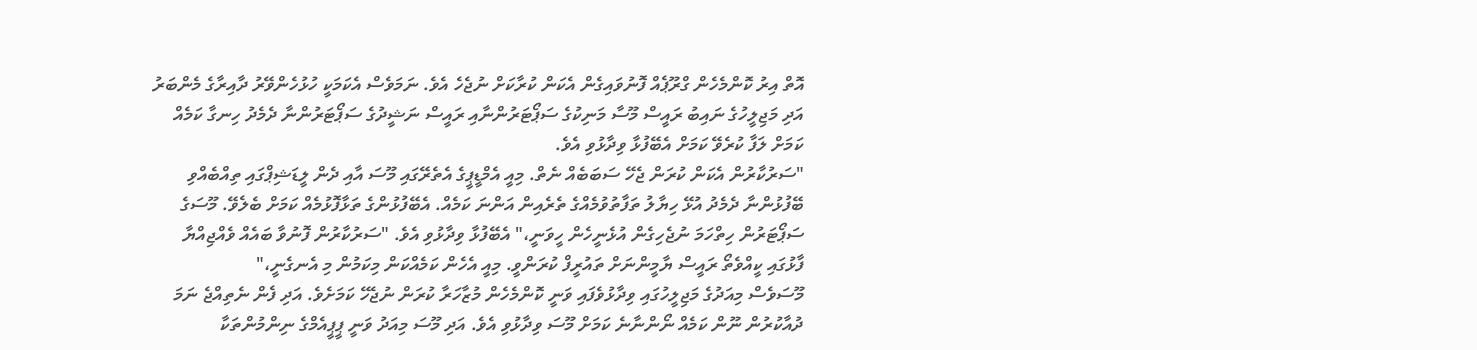އޮތް އިރު ކޮންމެހެން ގްރޫޕެއް ފޮނުވައިގެން އެކަން ކުރާކަށް ނުޖެހެ އެވެ. ނަމަވެސް އެކަމަކީ ހުޅުހެންވޭރު ދާއިރާގެ މެންބަރު އަދި މަޖިލީހުގެ ނައިބު ރައީސް މޫސާ މަނިކުގެ ސަޕޯޓަރުންނާއި ރައީސް ނަޝީދުގެ ސަޕޯޓަރުންނާ ދެމެދު ހިނގާ ކަމެއް ކަމަށް ލަފާ ކުރެވޭ ކަމަށް އެބޭފުޅާ ވިދާޅުވި އެވެ.
"ސަރުކާރުން އެކަން ކުރަން ޖެހޭ ސަބަބެއް ނެތް. މިއީ އެމްޑީޕީގެ އެތެރޭގައި މޫސަ އާއި ދެން ލީޑަޝިޕްގައި ތިއްބެއްވި ބޭފުޅުންނާ ދެމެދު އުޅޭ ހިޔާލު ތަފާތުވުމެއްގެ ތެރެއިން އަންނަ ކަމެއް. އެބޭފުޅުންގެ ތަޅާފޮޅުމެއް ކަމަށް ބެލެވޭ. މޫސަގެ ސަޕޯޓަރުން ހިތްހަމަ ނުޖެހިގެން އުޅެނީހެން ހީވަނީ،" އެބޭފުޅާ ވިދާޅުވި އެވެ. "ސަރުކާރުން ފޮނުވާ ބައެއް ވެއްޖިއްޔާ ފާޅުގައި ކީއްވެތޯ ރައީސް ޔާމީންނަށް ތައުރީފް ކުރަންވީ. މިއީ އެހެން ކަމެއްކަން މިކަމުން މި އެނގެނީ،"
މޫސަވެސް މިއަދުގެ މަޖިލީހުގައި ވިދާޅުވެފައި ވަނީ ކޮންމެހެން މުޒާހަރާ ކުރަން ނުޖެހޭ ކަމަށެވެ. އަދި ފެން ނެތިއްޖެ ނަމަ ދުއާކުރުން ނޫން ކަމެއް ނޯންނާނެ ކަމަށް މޫސަ ވިދާޅުވި އެވެ. އަދި މޫސަ މިއަދު ވަނީ ޕީޕީއެމްގެ ނިންމުންތަކާ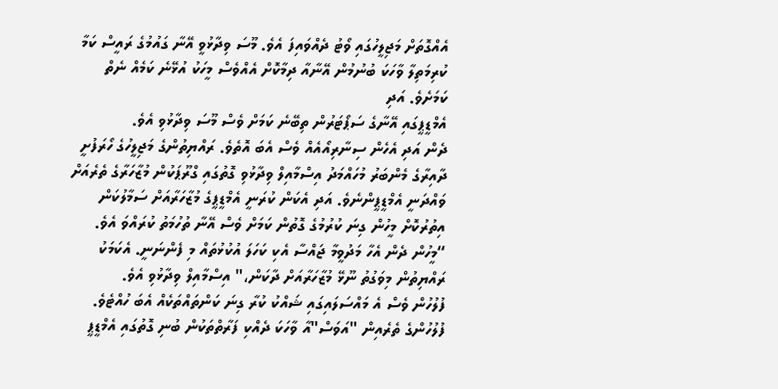އެއްގޮތަށް މަޖިލީހުގައި ވޯޓު ދެއްވައިފަ އެވެ. މޫސަ ވިދާޅުވީ އޭނާ ގައުމުގެ ރައީސް ކަމާ ކުރިމަތިލާ ވާހަކަ ބުނުމުން އޭނާއާ ދިމާކޮށް އެއްވެސް މީހަކު އުޅޭނެ ކަމެއް ނެތް ކަމަށެވެ. އަދި
އެމްޑީޕީގައި އޭނާގެ ސަޕޯޓަރުން ތިބޭނެ ކަމަށް ވެސް މޫސަ ވިދާޅުވި އެވެ.
ދެން އަދި އެހެން ސިނާރިއޯއެއް ވެސް އެބަ އޮތެވެ. ރައްޔިތުންގެ މަޖިލީހުގެ ހޯރަފުށީ ދާއިރާގެ މެންބަރު މުހައްމަދު އިސްމާއިލް ވިދާޅުވި ގޮތުގައި ގްރޫޕަކުން މުޒާހަރާގެ ތެރެއަށް ވައްދަނީ އެމްޑީޕީންނެވެ. އަދި އެކަން ކުރަނީ އެމްޑީޕީގެ މުޒާހަރާއަށް ސަމާލުކަން އިތުރުކޮށް މީހުން ގިނަ ކުރުމުގެ ގޮތުން ކަމަށް ވެސް އޭނާ ތުހުމަތު ކުރައްވަ އެވެ.
“މީހުން ދެން އެހާ މަދުވީމާ ޖައްސާ އެކި ކަހަލަ އުކުޅުތައް މި ފެންނަނީ. އެކަމަކު ރައްޔިތުން މިވަގުތު ނޫޅޭ މުޒާހަރާއަށް ދާކަން،" އިސްމާއިލް ވިދާޅުވި އެވެ.
ފުލުހުން ވެސް އެ މައްސަލައިގައި ޝައްކު ކުރާ ގިނަ ކަންތައްތަކެއް އެބަ ހުއްޓެވެ. ފުލުހުންގެ ތެރެއިން "އަވަސް"އާ ވާހަކަ ދެއްކި ފަރާތްތަކުން ބުނި ގޮތުގައި އެމްޑީޕީ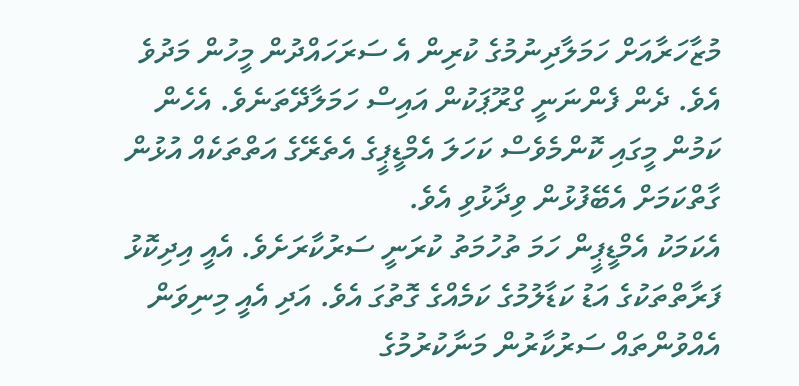މުޒާހަރާއަށް ހަމަލާދިނުމުގެ ކުރިން އެ ސަރަހައްދުން މީހުން މަދުވެ އެވެ. ދެން ފެންނަނީ ގްރޫޕަކުން އައިސް ހަމަލާދޭތަނެވެ. އެހެން ކަމުން މީގައި ކޮންމެވެސް ކަހަލަ އެމްޑީޕީގެ އެތެރޭގެ އަތްތަކެއް އުޅުން ގާތްކަމަށް އެބޭފުޅުން ވިދާޅުވި އެވެ.
އެކަމަކު އެމްޑީޕީން ހަމަ ތުހުމަތު ކުރަނީ ސަރުކާރަށެވެ. އެއީ އިދިކޮޅު ފަރާތްތަކުގެ އަޑު ކަޑާލުމުގެ ކަމެއްގެ ގޮތުގަ އެވެ. އަދި އެއީ މިނިވަން އެއްވުންތައް ސަރުކާރުން މަނާކުރުމުގެ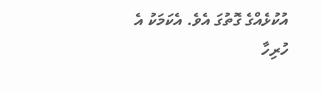އުކުޅެއްގެ ގޮތުގަ އެވެ. އެކަމަކު އެ ހުރިހާ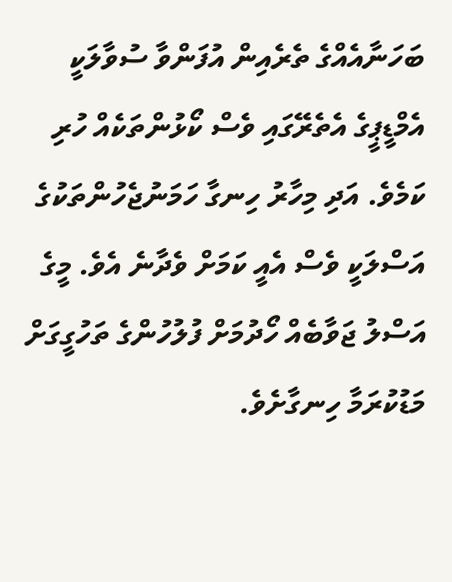ބަހަނާއެއްގެ ތެރެއިން އުފަންވާ ސުވާލަކީ އެމްޑީޕީގެ އެތެރޭގައި ވެސް ކޯޅުންތަކެއް ހުރި ކަމެވެ. އަދި މިހާރު ހިނގާ ހަމަނުޖެހުންތަކުގެ އަސްލަކީ ވެސް އެއީ ކަމަށް ވެދާނެ އެވެ. މީގެ އަސްލު ޖަވާބެއް ހޯދުމަށް ފުލުހުންގެ ތަހުގީގަށް މަޑުކުރަމާ ހިނގާށެވެ.